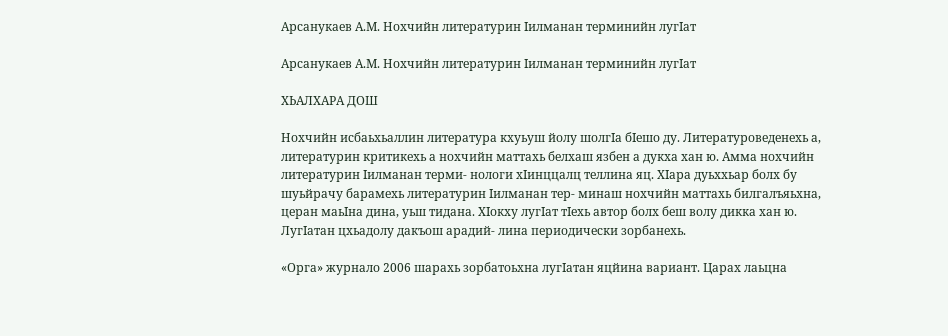Арсанукаев А.М. Нохчийн литературин Iилманан терминийн лугIат

Арсанукаев А.М. Нохчийн литературин Iилманан терминийн лугIат

ХЬАЛХАРА ДОШ

Нохчийн исбаьхьаллин литература кхуьуш йолу шолгIа бIешо ду. Литературоведенехь а, литературин критикехь а нохчийн маттахь белхаш язбен а дукха хан ю. Амма нохчийн литературин Iилманан терми- нологи хIинццалц теллина яц. ХIара дуьххьар болх бу шуьйрачу барамехь литературин Iилманан тер- минаш нохчийн маттахь билгалъяьхна, церан маьIна дина, уьш тидана. ХIокху лугIат тIехь автор болх беш волу дикка хан ю. ЛугIатан цхьадолу дакъош арадий- лина периодически зорбанехь.

«Орга» журнало 2006 шарахь зорбатоьхна лугIатан яцйина вариант. Царах лаьцна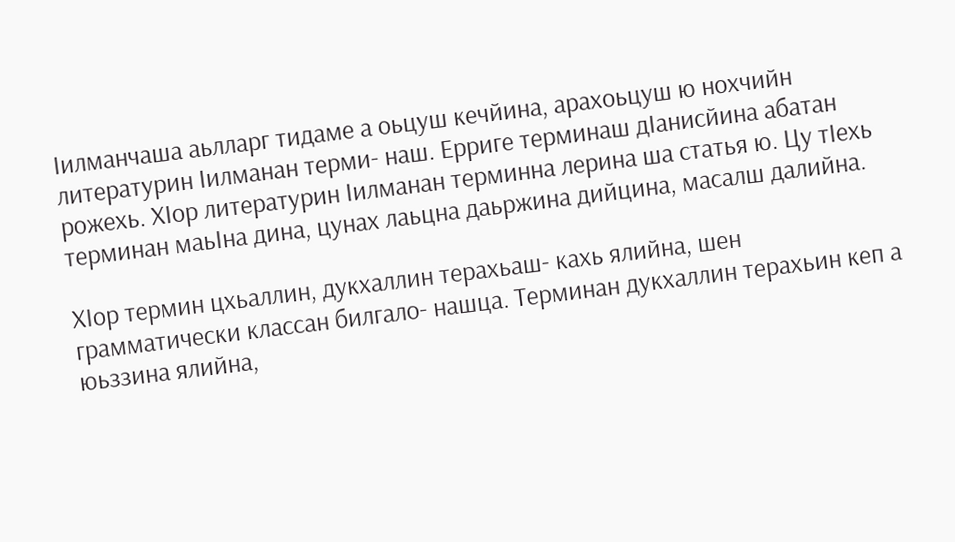Iилманчаша аьлларг тидаме а оьцуш кечйина, арахоьцуш ю нохчийн литературин Iилманан терми- наш. Ерриге терминаш дIанисйина абатан рожехь. ХIор литературин Iилманан терминна лерина ша статья ю. Цу тIехь терминан маьIна дина, цунах лаьцна даьржина дийцина, масалш далийна.

ХIор термин цхьаллин, дукхаллин терахьаш- кахь ялийна, шен грамматически классан билгало- нашца. Терминан дукхаллин терахьин кеп а юьззина ялийна,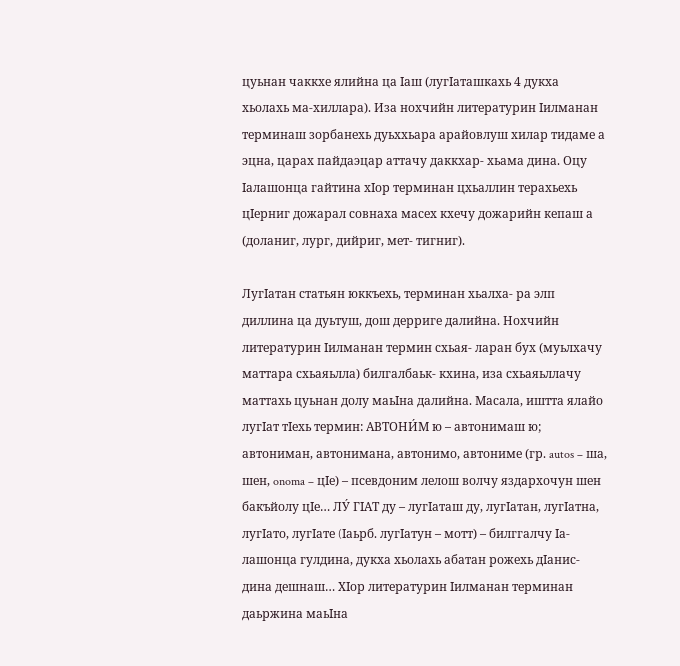цуьнан чаккхе ялийна ца Iаш (лугIаташкахь 4 дукха хьолахь ма-хиллара). Иза нохчийн литературин Iилманан терминаш зорбанехь дуьххьара арайовлуш хилар тидаме а эцна, царах пайдаэцар аттачу даккхар- хьама дина. Оцу Iалашонца гайтина хIор терминан цхьаллин терахьехь цIерниг дожарал совнаха масех кхечу дожарийн кепаш а (доланиг, лург, дийриг, мет- тигниг).

ЛугIатан статьян юккъехь, терминан хьалха- ра элп диллина ца дуьтуш, дош дерриге далийна. Нохчийн литературин Iилманан термин схьая- ларан бух (муьлхачу маттара схьаяьлла) билгалбаьк- кхина, иза схьаяьллачу маттахь цуьнан долу маьIна далийна. Масала, иштта ялайо лугIат тIехь термин: АВТОНИ́М ю – автонимаш ю; автониман, автонимана, автонимо, автониме (гр. autos – ша, шен, onoma – цIе) – псевдоним лелош волчу яздархочун шен бакъйолу цIе… ЛУ́ ГIАТ ду – лугIаташ ду, лугIатан, лугIатна, лугIато, лугIате (Iаьрб. лугIатун – мотт) – билггалчу Iа- лашонца гулдина, дукха хьолахь абатан рожехь дIанис- дина дешнаш… ХIор литературин Iилманан терминан даьржина маьIна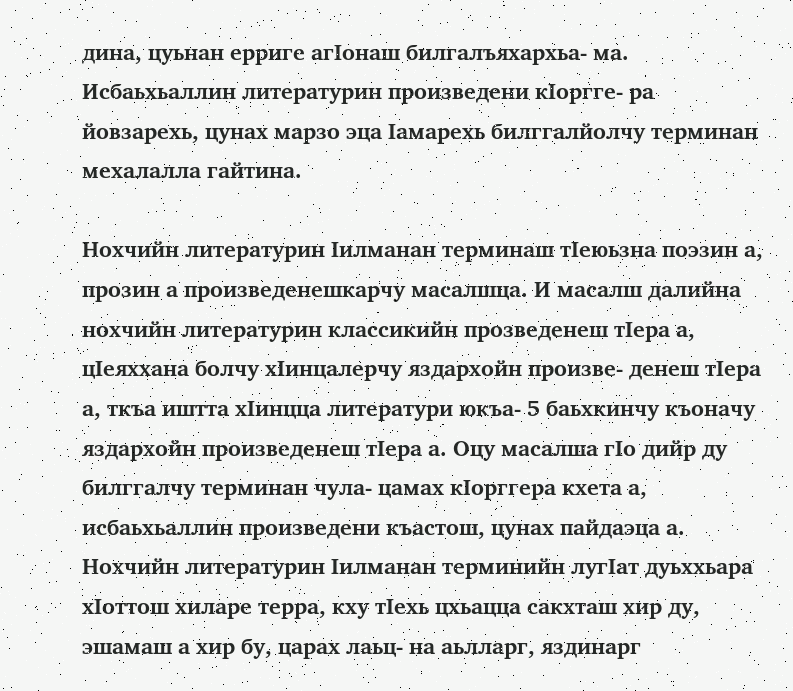дина, цуьнан ерриге агIонаш билгалъяхархьа- ма. Исбаьхьаллин литературин произведени кIоргге- ра йовзарехь, цунах марзо эца Iамарехь билггалйолчу терминан мехалалла гайтина.

Нохчийн литературин Iилманан терминаш тIеюьзна поэзин а, прозин а произведенешкарчу масалшца. И масалш далийна нохчийн литературин классикийн прозведенеш тIера а, цIеяххана болчу хIинцалерчу яздархойн произве- денеш тIера а, ткъа иштта хIинцца литератури юкъа- 5 баьхкинчу къоначу яздархойн произведенеш тIера а. Оцу масалша гIо дийр ду билггалчу терминан чула- цамах кIорггера кхета а, исбаьхьаллин произведени къастош, цунах пайдаэца а. Нохчийн литературин Iилманан терминийн лугIат дуьххьара хIоттош хиларе терра, кху тIехь цхьацца сакхташ хир ду, эшамаш а хир бу, царах лаьц- на аьлларг, яздинарг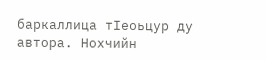баркаллица тIеоьцур ду автора. Нохчийн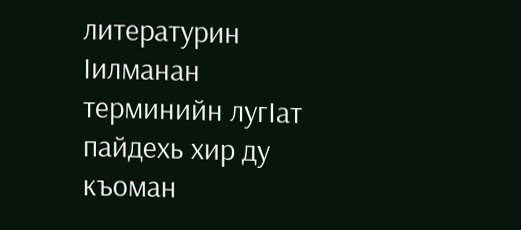литературин Iилманан терминийн лугIат пайдехь хир ду къоман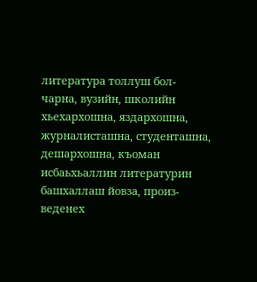литература толлуш бол- чарна, вузийн, школийн хьехархошна, яздархошна, журналисташна, студенташна, дешархошна, къоман исбаьхьаллин литературин башхаллаш йовза, произ- веденех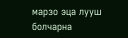марзо эца лууш болчарна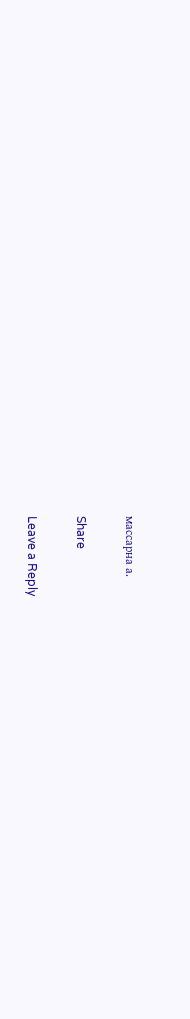массарна а.

Share

Leave a Reply